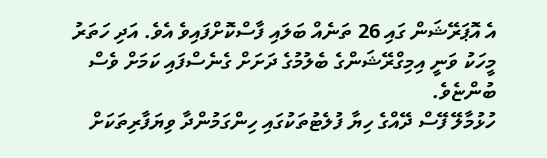އެ އޮޕަރޭޝަން ގައި 26 ތަނެއް ބަލައި ފާސްކޮށްފައިވެ އެވެ. އަދި ހަތަރު މީހަކު ވަނީ އިމިގްރޭޝަންގެ ބެލުމުގެ ދަށަށް ގެނެސްފައި ކަމަށް ވެސް ބުންޏެވެ.
ހުޅުމާލޭ ފޭސް ދޭއްގެ ހިޔާ ފުލެޓުތަކުގައި ހިންގަމުންދާ ވިޔަފާރިތަކަށް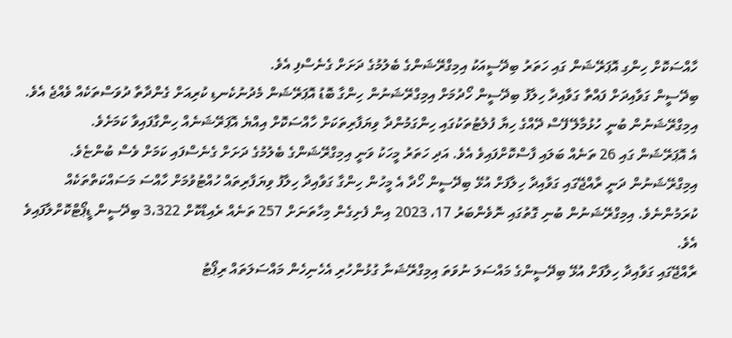ހާއްސަކޮށް ހިންގި އޮޕަރޭޝަން ގައި ހަތަރު ބިދޭސީއަކު އިމިގްރޭޝަންގެ ބެލުމުގެ ދަށަށް ގެނެސްފި އެވެ.
ބިދޭސީން ގަވާއިދަށް ފައްތާ ގަވާއިދާ ހިލާފު ބިދޭސީން ހޯދުމަށް އިމިގްރޭޝަނުން ހިންގާ ބޮޑު އޮޕަރޭޝަން މެދުނުކެނޑި ކުރިއަށް ގެންދާތާ ދުވަސްތަކެއް ވެއްޖެ އެވެ. އިމިގްރޭޝަނުން ބުނީ ހުޅުމާލޭ ފޭސް ދޭއްގެ ހިޔާ ފުލެޓުތަކުގައި ހިންގަމުންދާ ވިޔަފާރިތަކަށް ހާއްސަކޮށް އިއްޔެ އޮޕަރޭޝަނެއް ހިންގާފައިވާ ކަމަށެވެ.
އެ އޮޕަރޭޝަން ގައި 26 ތަނެއް ބަލައި ފާސްކޮށްފައިވެ އެވެ. އަދި ހަތަރު މީހަކު ވަނީ އިމިގްރޭޝަންގެ ބެލުމުގެ ދަށަށް ގެނެސްފައި ކަމަށް ވެސް ބުންޏެވެ.
އިމިގްރޭޝަނުން ދަނީ ރާއްޖޭގައި ގަވާއިދާ ހިލާފަށް އުޅޭ ބިދޭސީން ހޯދާ އެ މީހުން ހިންގާ ގަވާއިދާ ހިލާފު ވިޔަފާރިތައް ހުއްޓުވުމަށް ހާއްސަ މަސައްކަތްތަކެއް ކުރަމުންނެވެ. އިމިގްރޭޝަނުން ބުނި ގޮތުގައި ނޮވެންބަރު 17، 2023 އިން ފެށިގެން މިހާތަނަށް 257 ތަނެއް ރެއިޑްކޮށް 3،322 ބިދޭސީން ޑީޕޯޓްކޮށްލާފައިވެ އެވެ.
ރާއްޖޭގައި ގަވާއިދާ ހިލާފަށް އުޅޭ ބިދޭސީންގެ މައްސަލަ ނުވަތަ އިމިގްރޭޝަނާ ގުޅުންހުރި އެހެނިހެން މައްސަލަތައް ރިޕޯޓު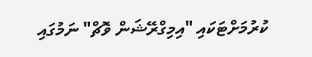ކުރުމަށްޓަކައި "އިމިގްރޭޝަން ވޮޗް" ނަމުގައި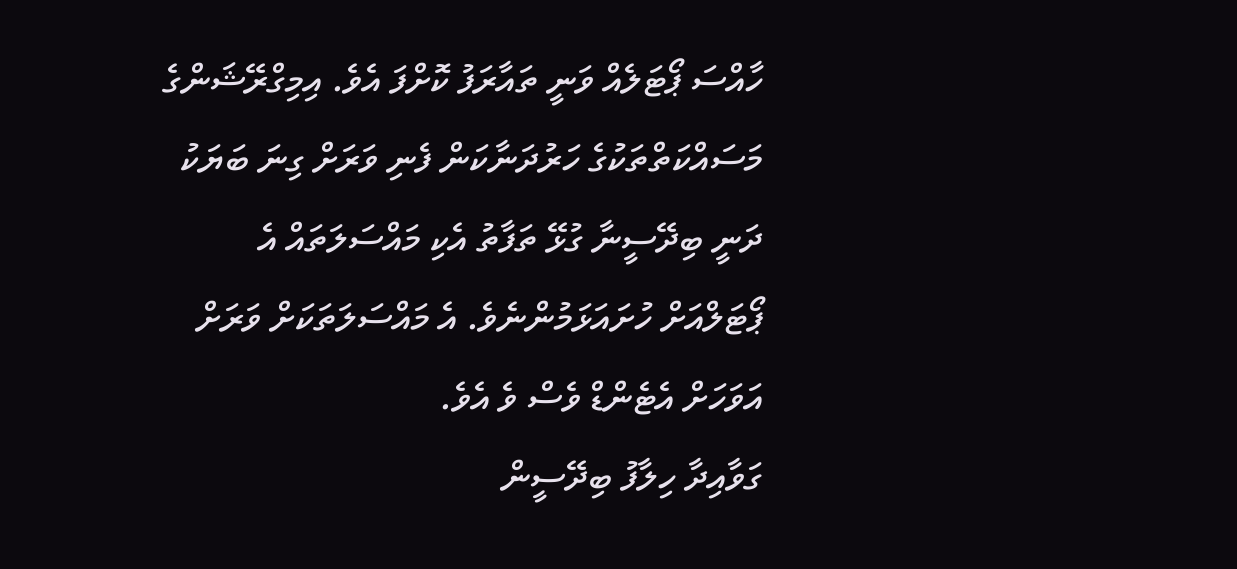ހާއްސަ ޕޯޓަލެއް ވަނީ ތައާރަފު ކޮށްފަ އެވެ. އިމިގްރޭޝަންގެ މަސައްކަތްތަކުގެ ހަރުދަނާކަން ފެނި ވަރަށް ގިނަ ބަޔަކު ދަނީ ބިދޭސީނާ ގުޅޭ ތަފާތު އެކި މައްސަލަތައް އެ ޕޯޓަލްއަށް ހުށައަޅަމުންނެވެ. އެ މައްސަލަތަކަށް ވަރަށް އަވަހަށް އެޓެންޑް ވެސް ވެ އެވެ.
ގަވާއިދާ ހިލާފު ބިދޭސީން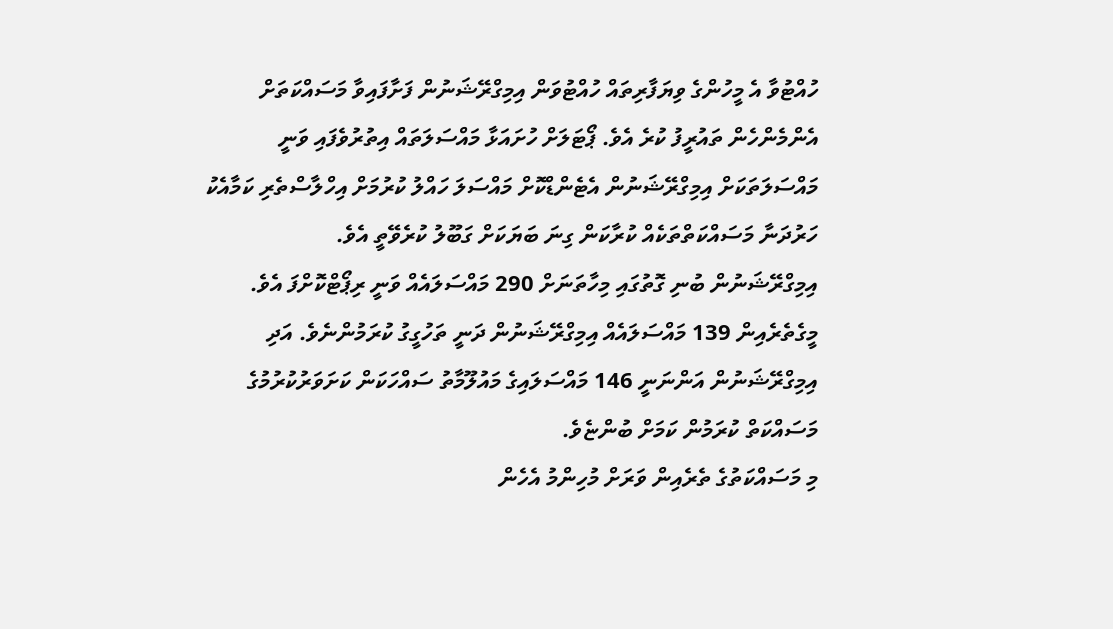ހުއްޓުވާ އެ މީހުންގެ ވިޔަފާރިތައް ހުއްޓުވަން އިމިގްރޭޝަނުން ފަށާފައިވާ މަސައްކަތަށް އެންމެންހެން ތައުރީފު ކުރެ އެވެ. ޕޯޓަލަށް ހުށައަޅާ މައްސަލަތައް އިތުރުވެފައި ވަނީ މައްސަލަތަކަށް އިމިގްރޭޝަނުން އެޓެންޑްކޮށް މައްސަލަ ހައްލު ކުރުމަށް އިހްލާސްތެރި ކަމާއެކު ހަރުދަނާ މަސައްކަތްތަކެއް ކުރާކަން ގިނަ ބަޔަކަށް ގަބޫލު ކުރެވޭތީ އެވެ.
އިމިގްރޭޝަނުން ބުނި ގޮތުގައި މިހާތަނަށް 290 މައްސަލައެއް ވަނީ ރިޕޯޓްކޮށްފަ އެވެ. މީގެތެރެއިން 139 މައްސަލައެއް އިމިގްރޭޝަނުން ދަނީ ތަހުގީގު ކުރަމުންނެވެ. އަދި އިމިގްރޭޝަނުން އަންނަނީ 146 މައްސަލައިގެ މައުލޫމާތު ސައްހަކަން ކަށަވަރުކުރުމުގެ މަސައްކަތް ކުރަމުން ކަމަށް ބުންޏެވެ.
މި މަސައްކަތުގެ ތެރެއިން ވަރަށް މުހިންމު އެހެން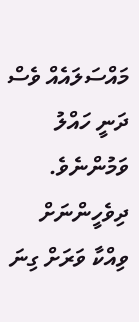މައްސަލައެއް ވެސް ދަނީ ހައްލު ވަމުންނެވެ. ދިވެހީންނަށް ވިއްކާ ވަރަށް ގިނަ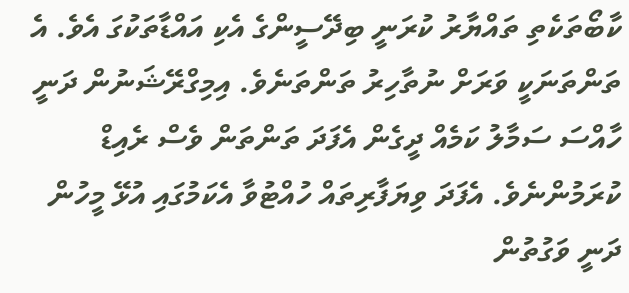ކާބޯތަކެތި ތައްޔާރު ކުރަނީ ބިދޭސީންގެ އެކި އައްޑާތަކުގަ އެވެ. އެ ތަންތަނަކީ ވަރަށް ނުތާހިރު ތަންތަނެވެ. އިމިގްރޭޝަނުން ދަނީ ހާއްސަ ސަމާލު ކަމެއް ދީގެން އެފަދަ ތަންތަން ވެސް ރެއިޑް ކުރަމުންނެވެ. އެފަދަ ވިޔަފާރިތައް ހުއްޓުވާ އެކަމުގައި އުޅޭ މީހުން ދަނީ ވަގުތުން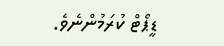ޑީޕޯޓް ކުރަމުންނެވެ.